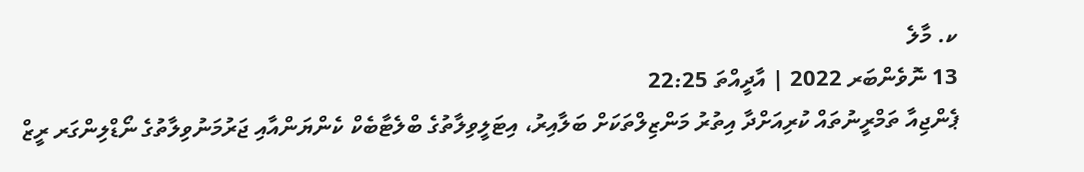ކ. މާލެ
13 ނޮވެންބަރ 2022 | އާދީއްތަ 22:25
ޕެންޖިއާ ތަމްރީނުތައް ކުރިއަށްދާ އިތުރު މަންޒިލްތަކަށް ބަލާއިރު، އިޓަލީވިލާތުގެ ބްލެޓާބެކް ކެންޔަންއާއި ޖަރުމަނުވިލާތުގެ ނޯޑްލިންގަރ ރީޒް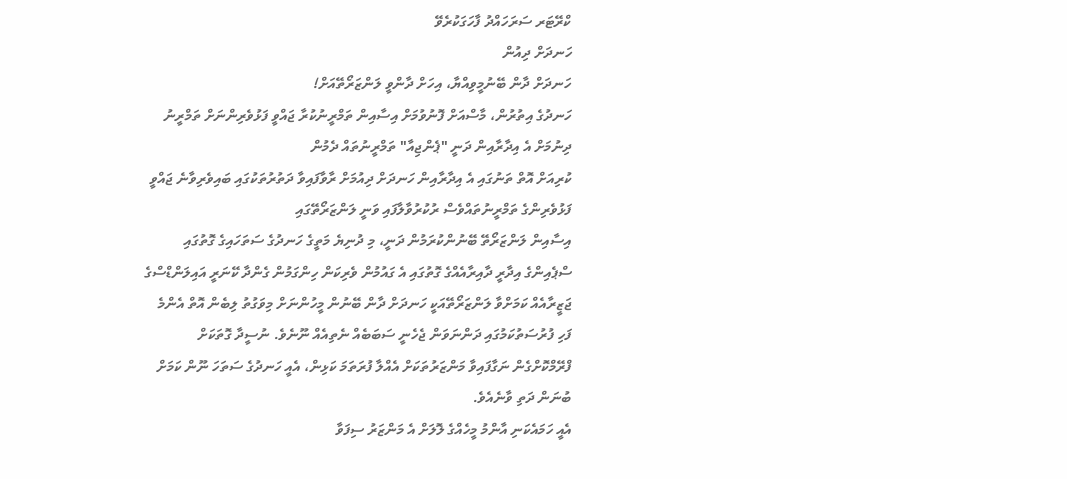ކްރޭޓަރ ސަރަހައްދު ފާހަގަކުރެވޭ
ހަނދަށް ދިއުން
ހަނދަށް ދާން ބޭނުމީވިއްޔާ، އިހަށް ދާންވީ ލަންޒަރޯތޭއަށް!
ހަނދުގެ އިތުރުން، މާސްއަށް ފޮނުވުމަށް އިސާއިން ތަމްރީނުކުރާ ޖައްވީ ފަޅުވެރިންނަށް ތަމްރީނު ދިނުމަށް އެ އިދާރާއިން ދަނީ "ޕެންޖިއާ" ތަމްރީނުތައް ދެމުން
ކުރިއަށް އޮތް ތަނުގައި އެ އިދާރާއިން ހަނދަށް ދިއުމަށް ރާވާފައިވާ ދަތުރުތަކުގައި ބައިވެރިވާނެ ޖައްވީ ފަޅުވެރިންގެ ތަމްރީނުތައްވެސް ރުކުރުވާލާފައި ވަނީ ލަންޒަރޯތޭގައި
އިސާއިން ލަންޒަރޯތޭ ބޭނުންކުރަމުން ދަނީ، މި ދުނިޔެ މަތީގެ ހަނދުގެ ސަތަހައިގެ ގޮތުގައި
ސްޕެއިންގެ އިދާރީ ދާއިރާއެއްގެ ގޮތުގައި އެ ގައުމުން ވެރިކަން ހިންގަމުން ގެންދާ ކޭނަރީ އައިލަންޑްސްގެ ޖަޒީރާއެއް ކަމަށްވާ ލަންޒަރޯތޭއަކީ ހަނދަށް ދާން ބޭނުން މީހުންނަށް މިވަގުތު ލިބެން އޮތް އެންމެ ފަހި ފުރުސަތުކަމުގައި ދަންނަވަން ޖެހެނީ ސަބަބެއް ނެތިއެއް ނޫނެވެ. ނުސީދާ ގޮތަކަށް ފްރޭމްކޮށްގެން ނަގާފައިވާ މަންޒަރުތަކަށް އެއްލާ ފުރަތަމަ ކަޅިން، އެއީ ހަނދުގެ ސަތަހަ ނޫން ކަމަށް ބުނަން ދަތި ވާނެއެވެ.
އެއީ ހަމައެކަނި އާންމު މީހެއްގެ ލޮލަށް އެ މަންޒަރު ސިފަވާ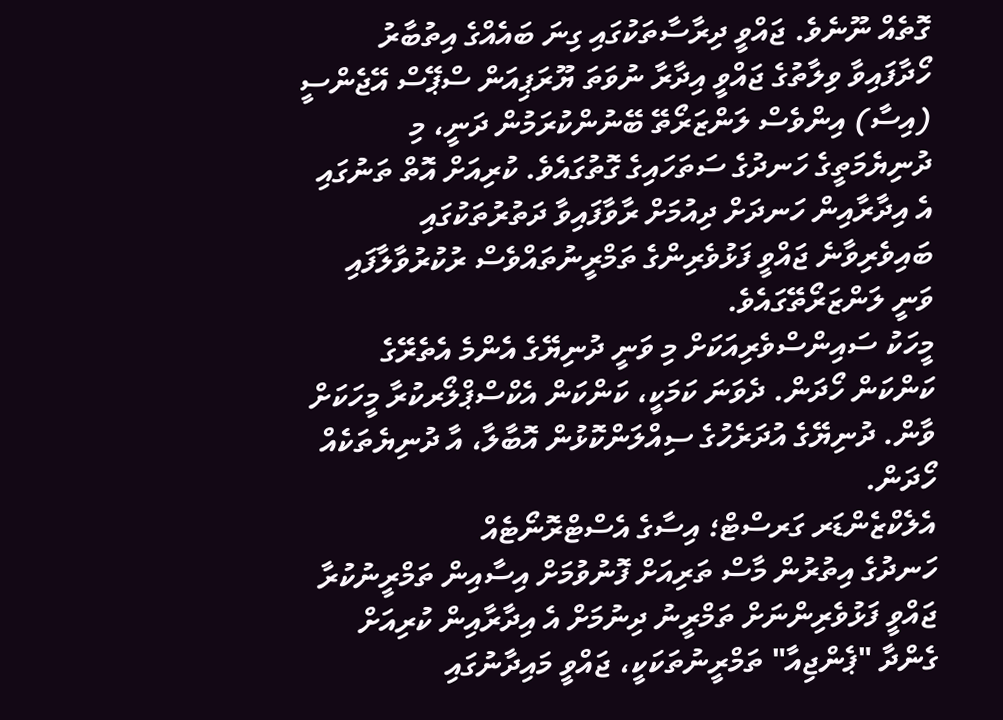ގޮތެއް ނޫނެވެ. ޖައްވީ ދިރާސާތަކުގައި ގިނަ ބައެއްގެ އިތުބާރު ހޯދާފައިވާ ވިލާތުގެ ޖައްވީ އިދާރާ ނުވަތަ ޔޫރަޕިއަން ސްޕޭސް އޭޖެންސީ (އިސާ) އިންވެސް ލަންޒަރޯތޭ ބޭނުންކުރަމުން ދަނީ، މި ދުނިޔެމަތީގެ ހަނދުގެ ސަތަހައިގެ ގޮތުގައެވެ. ކުރިއަށް އޮތް ތަނުގައި އެ އިދާރާއިން ހަނދަށް ދިއުމަށް ރާވާފައިވާ ދަތުރުތަކުގައި ބައިވެރިވާނެ ޖައްވީ ފަޅުވެރިންގެ ތަމްރީނުތައްވެސް ރުކުރުވާލާފައި ވަނީ ލަންޒަރޯތޭގައެވެ.
މީހަކު ސައިންސްވެރިއަކަށް މި ވަނީ ދުނިޔޭގެ އެންމެ އެތެރޭގެ ކަންކަން ހޯދަން. ދެވަނަ ކަމަކީ، ކަންކަން އެކްސްޕްލޯރކުރާ މީހަކަށް ވާން. ދުނިޔޭގެ އުދަރެހުގެ ސިއްލަންކޮޅުން އޮބާލާ، އާ ދުނިޔެތަކެއް ހޯދަން.
އެލެކްޒެންޑަރ ގަރސްޓް؛ އިސާގެ އެސްޓްރޮނޯޓެއް
ހަނދުގެ އިތުރުން މާސް ތަރިއަށް ފޮނުވުމަށް އިސާއިން ތަމްރީނުކުރާ ޖައްވީ ފަޅުވެރިންނަށް ތަމްރީނު ދިނުމަށް އެ އިދާރާއިން ކުރިއަށް ގެންދާ "ޕެންޖިއާ" ތަމްރީނުތަކަކީ، ޖައްވީ މައިދާނުގައި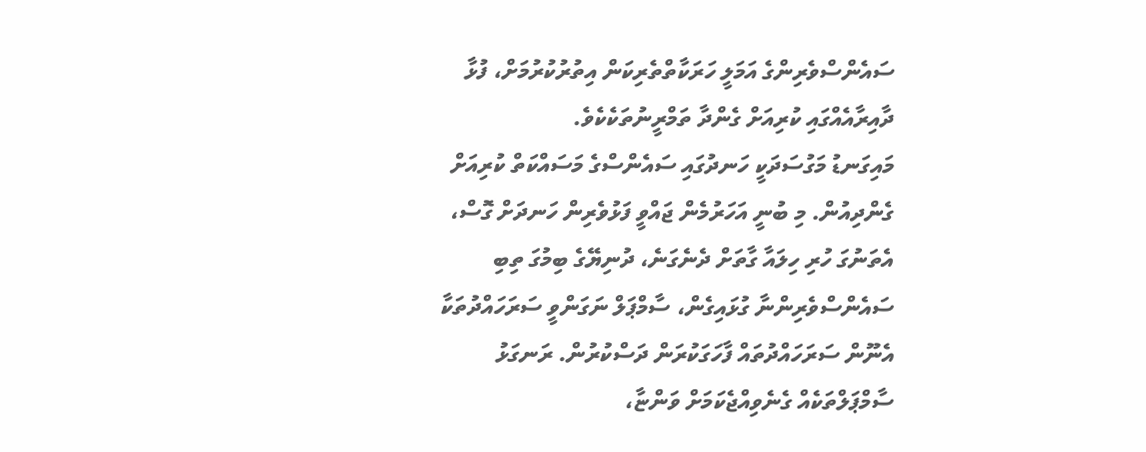ސައެންސްވެރިންގެ އަމަލީ ހަރަކާތްތެރިކަން އިތުރުކުރުމަށް، ފުޅާ ދާއިރާއެއްގައި ކުރިއަށް ގެންދާ ތަމްރީނުތަކެކެވެ.
މައިގަނޑު މަގުސަދަކީ ހަނދުގައި ސައެންސްގެ މަސައްކަތް ކުރިއަށް ގެންދިއުން. މި ބުނީ އަހަރުމެން ޖައްވީ ފަޅުވެރިން ހަނދަށް ގޮސް، އެތަނުގަ ހުރި ހިލައާ ގާތަށް ދެނެގަނެ، ދުނިޔޭގެ ބިމުގަ ތިބި ސައެންސްވެރިންނާ ގުޅައިގެން، ސާމްޕަލް ނަގަންވީ ސަރަހައްދުތަކާ އެނޫން ސަރަހައްދުތައް ފާހަގަކުރަން ދަސްކުރުން. ރަނގަޅު ސާމްޕަލްތަކެއް ގެނެވިއްޖެކަމަށް ވަންޏާ،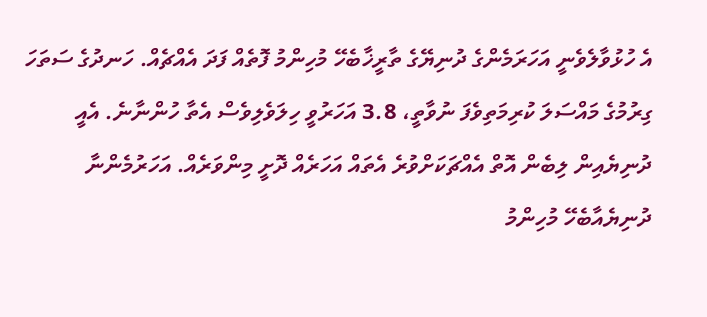އެ ހުޅުވާލެވެނީ އަހަރަމެންގެ ދުނިޔޭގެ ތާރީޚާބެހޭ މުހިންމު ފޮތެއް ފަދަ އެއްޗެއް. ހަނދުގެ ސަތަހަ ގިރުމުގެ މައްސަލަ ކުރިމަތިވެފަ ނުވާތީ، 3.8 އަހަރުވީ ހިލަވެލިވެސް އެތާ ހުންނާނެ. އެއީ ދުނިޔެއިން ލިބެން އޮތް އެއްޗަކަށްވުރެ އެތައް އަހަރެއް ދޮށީ މިންވަރެއް. އަހަރުމެންނާ ދުނިޔެއާބެހޭ މުހިންމު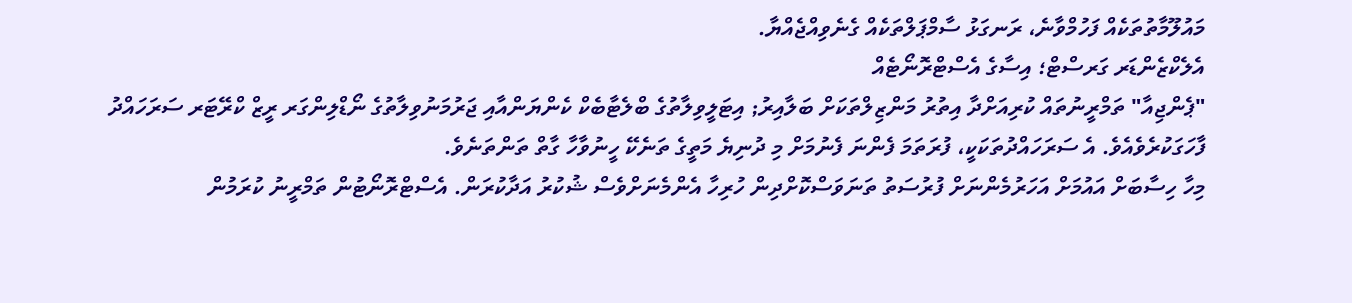މައުލޫމާތުތަކެއް ފަހުމްވާނެ، ރަނގަޅު ސާމްޕަލްތަކެއް ގެނެވިއްޖެއްޔާ.
އެލެކްޒެންޑަރ ގަރސްޓް؛ އިސާގެ އެސްޓްރޮނޯޓެއް
"ޕެންޖިއާ" ތަމްރީނުތައް ކުރިއަށްދާ އިތުރު މަންޒިލްތަކަށް ބަލާއިރު; އިޓަލީވިލާތުގެ ބްލެޓާބެކް ކެންޔަންއާއި ޖަރުމަނުވިލާތުގެ ނޯޑްލިންގަރ ރީޒް ކްރޭޓަރ ސަރަހައްދު ފާހަގަކުރެވެއެވެ. އެ ސަރަހައްދުތަކަކީ، ފުރަތަމަ ފެންނަ ފެނުމަށް މި ދުނިޔެ މަތީގެ ތަނެކޭ ހީނުވާހާ ގާތް ތަންތަނެވެ.
މިހާ ހިސާބަށް އައުމަށް އަހަރުމެންނަށް ފުރުސަތު ތަނަވަސްކޮށްދިން ހުރިހާ އެންމެނަށްވެސް ޝުކުރު އަދާކުރަން. އެސްޓްރޮނޯޓުން ތަމްރީނު ކުރަމުން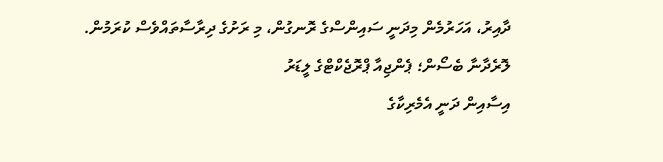ދާއިރު، އަހަރުމެން މިދަނީ ސައިންސްގެ ރޮނގުން، މި ރަށުގެ ދިރާސާތައްވެސް ކުރަމުން.
ލޮރެދާނާ ބެސޯން؛ ޕެންޖިއާ ޕްރޮޖެކްޓްގެ ލީޑަރު
އިސާއިން ދަނީ އެމެރިކާގެ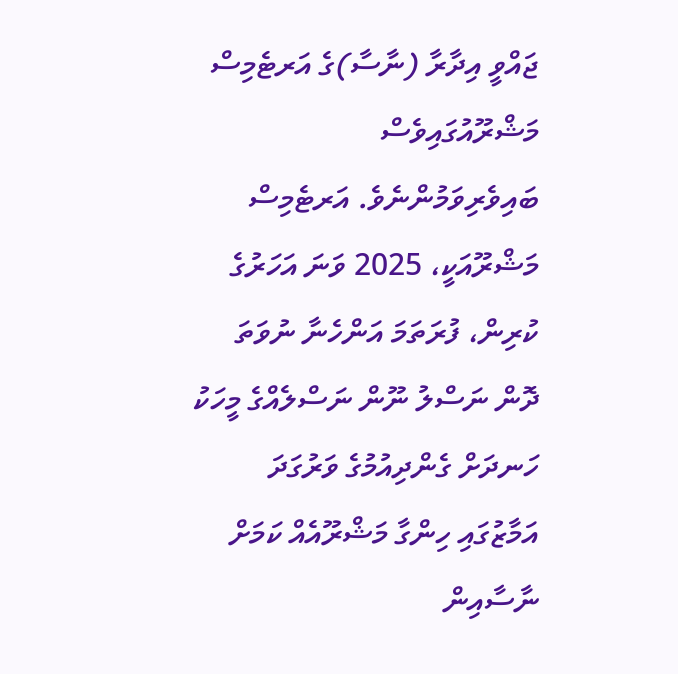ޖައްވީ އިދާރާ (ނާސާ)ގެ އަރޓެމިސް މަޝްރޫއުގައިވެސް ބައިވެރިވަމުންނެވެ. އަރޓެމިސް މަޝްރޫއަކީ، 2025 ވަނަ އަހަރުގެ ކުރިން، ފުރަތަމަ އަންހެނާ ނުވަތަ ދޮން ނަސްލު ނޫން ނަސްލެއްގެ މީހަކު ހަނދަށް ގެންދިއުމުގެ ވަރުގަދަ އަމާޒުގައި ހިންގާ މަޝްރޫއެއް ކަމަށް ނާސާއިން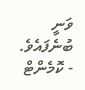ވަނީ ބުނެފައެވެ.
- ކޮމެންޓް